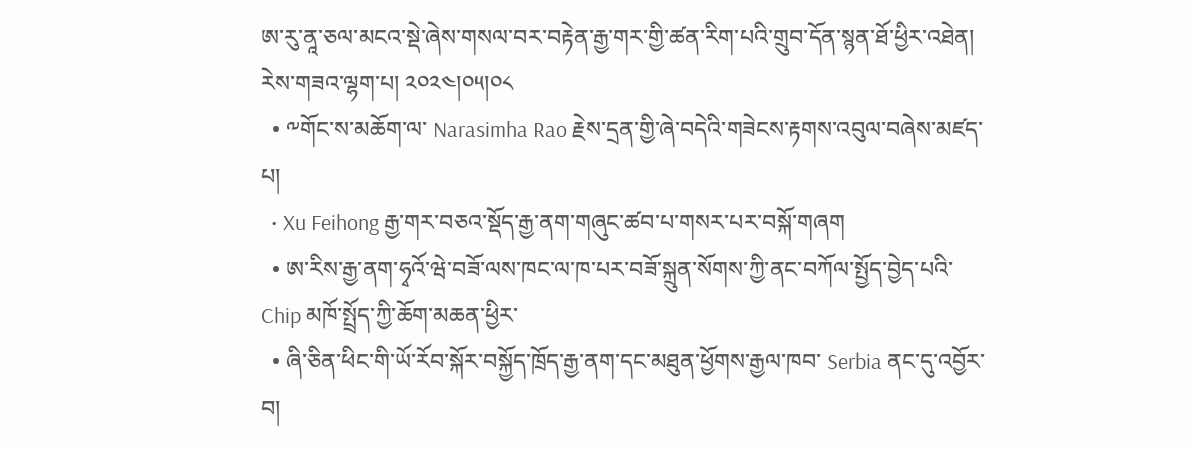ཨ་རུ་ནཱ་ཅལ་མངའ་སྡེ་ཞེས་གསལ་བར་བརྟེན་རྒྱ་གར་གྱི་ཚན་རིག་པའི་གྲུབ་དོན་སྙན་ཐོ་ཕྱིར་འཐེན།
རེས་གཟའ་ལྷག་པ། ༢༠༢༤།༠༥།༠༨
  • ༸གོང་ས་མཆོག་ལ་ Narasimha Rao རྗེས་དྲན་གྱི་ཞེ་བདེའི་གཟེངས་རྟགས་འབུལ་བཞེས་མཛད་པ།
  • Xu Feihong རྒྱ་གར་བཅའ་སྡོད་རྒྱ་ནག་གཞུང་ཚབ་པ་གསར་པར་བསྐོ་གཞག
  • ཨ་རིས་རྒྱ་ནག་ཧྭའོ་ཝེ་བཟོ་ལས་ཁང་ལ་ཁ་པར་བཟོ་སྐྲུན་སོགས་ཀྱི་ནང་བཀོལ་སྤྱོད་བྱེད་པའི་ Chip མཁོ་སྤྲོད་ཀྱི་ཆོག་མཆན་ཕྱིར་
  • ཞི་ཅིན་ཕིང་གི་ཡོ་རོབ་སྐོར་བསྐྱོད་ཁྲོད་རྒྱ་ནག་དང་མཐུན་ཕྱོགས་རྒྱལ་ཁབ་ Serbia ནང་དུ་འབྱོར་བ།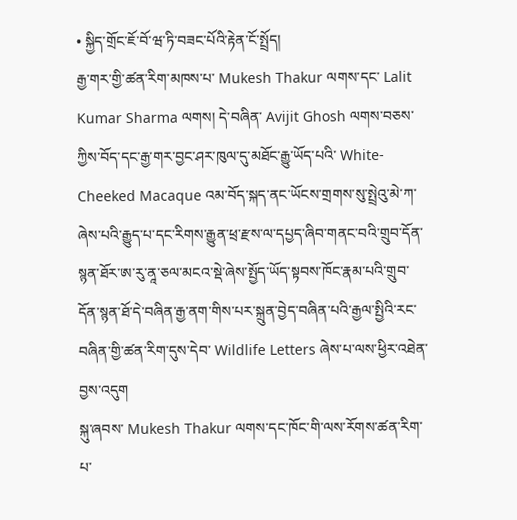• སྐྱིད་གྲོང་ཇོ་བོ་ཝ་ཏི་བཟང་པོའི་རྟེན་ངོ་སྤྲོད།
རྒྱ་གར་གྱི་ཚན་རིག་མཁས་པ་ Mukesh Thakur ལགས་དང་ Lalit Kumar Sharma ལགས། དེ་བཞིན་ Avijit Ghosh ལགས་བཅས་ཀྱིས་བོད་དང་རྒྱ་གར་བྱང་ཤར་ཁུལ་དུ་མཐོང་རྒྱུ་ཡོད་པའི་ White-Cheeked Macaque འམ་བོད་སྐད་ནང་ཡོངས་གྲགས་སུ་སྤྲེའུ་མེ་ཀ་ཞེས་པའི་རྒྱུད་པ་དང་རིགས་རྒྱུན་ཕྲ་རྫས་ལ་དཔྱད་ཞིབ་གནང་བའི་གྲུབ་དོན་སྙན་ཐོར་ཨ་རུ་ནཱ་ཅལ་མངའ་སྡེ་ཞེས་སྤྱོད་ཡོད་སྟབས་ཁོང་རྣམ་པའི་གྲུབ་དོན་སྙན་ཐོ་དེ་བཞིན་རྒྱ་ནག་གིས་པར་སྐྲུན་བྱེད་བཞིན་པའི་རྒྱལ་སྤྱིའི་རང་བཞིན་གྱི་ཚན་རིག་དུས་དེབ་ Wildlife Letters ཞེས་པ་ལས་ཕྱིར་འཐེན་བྱས་འདུག
སྐུ་ཞབས་ Mukesh Thakur ལགས་དང་ཁོང་གི་ལས་རོགས་ཚན་རིག་པ་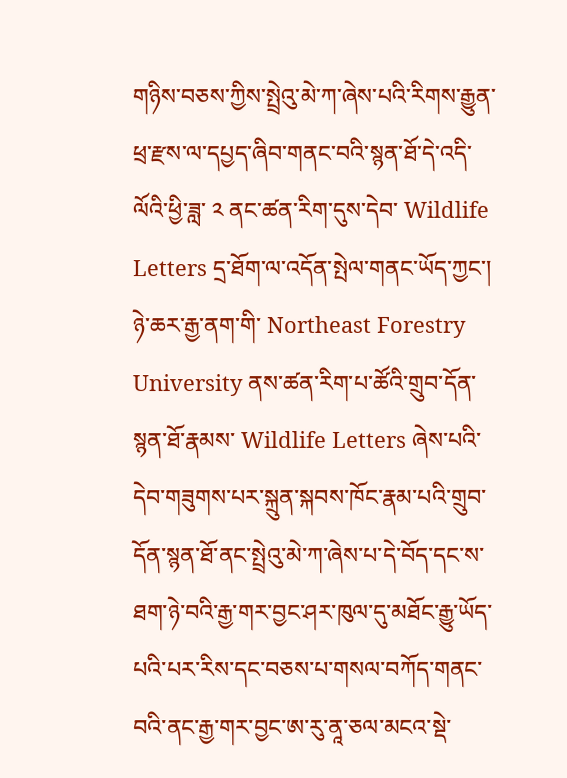གཉིས་བཅས་ཀྱིས་སྤྲེའུ་མེ་ཀ་ཞེས་པའི་རིགས་རྒྱུན་ཕྲ་རྫས་ལ་དཔྱད་ཞིབ་གནང་བའི་སྙན་ཐོ་དེ་འདི་ལོའི་ཕྱི་ཟླ་ ༢ ནང་ཚན་རིག་དུས་དེབ་ Wildlife Letters དྲ་ཐོག་ལ་འདོན་སྤེལ་གནང་ཡོད་ཀྱང་། ཉེ་ཆར་རྒྱ་ནག་གི་ Northeast Forestry University ནས་ཚན་རིག་པ་ཚོའི་གྲུབ་དོན་སྙན་ཐོ་རྣམས་ Wildlife Letters ཞེས་པའི་དེབ་གཟུགས་པར་སྐྲུན་སྐབས་ཁོང་རྣམ་པའི་གྲུབ་དོན་སྙན་ཐོ་ནང་སྤྲེའུ་མེ་ཀ་ཞེས་པ་དེ་བོད་དང་ས་ཐག་ཉེ་བའི་རྒྱ་གར་བྱང་ཤར་ཁུལ་དུ་མཐོང་རྒྱུ་ཡོད་པའི་པར་རིས་དང་བཅས་པ་གསལ་བཀོད་གནང་བའི་ནང་རྒྱ་གར་བྱང་ཨ་རུ་ནཱ་ཅལ་མངའ་སྡེ་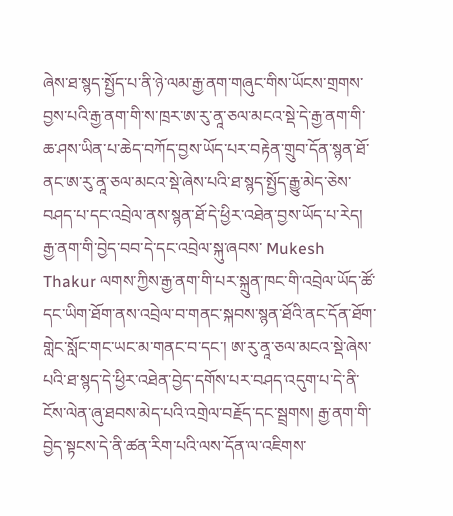ཞེས་ཐ་སྙད་སྤྱོད་པ་ནི་ཉེ་ལམ་རྒྱ་ནག་གཞུང་གིས་ཡོངས་གྲགས་བྱས་པའི་རྒྱ་ནག་གི་ས་ཁྲར་ཨ་རུ་ནཱ་ཅལ་མངའ་སྡེ་དེ་རྒྱ་ནག་གི་ཆ་ཤས་ཡིན་པ་ཆེད་བཀོད་བྱས་ཡོད་པར་བརྟེན་གྲུབ་དོན་སྙན་ཐོ་ནང་ཨ་རུ་ནཱ་ཅལ་མངའ་སྡེ་ཞེས་པའི་ཐ་སྙད་སྤྱོད་རྒྱུ་མེད་ཅེས་བཤད་པ་དང་འབྲེལ་ནས་སྙན་ཐོ་དེ་ཕྱིར་འཐེན་བྱས་ཡོད་པ་རེད།
རྒྱ་ནག་གི་བྱེད་བབ་དེ་དང་འབྲེལ་སྐུ་ཞབས་ Mukesh Thakur ལགས་ཀྱིས་རྒྱ་ནག་གི་པར་སྐྲུན་ཁང་གི་འབྲེལ་ཡོད་ཚོ་དང་ཡིག་ཐོག་ནས་འབྲེལ་བ་གནང་སྐབས་སྙན་ཐོའི་ནང་དོན་ཐོག་གླེང་སློང་གང་ཡང་མ་གནང་བ་དང་། ཨ་རུ་ནཱ་ཅལ་མངའ་སྡེ་ཞེས་པའི་ཐ་སྙད་དེ་ཕྱིར་འཐེན་བྱེད་དགོས་པར་བཤད་འདུག་པ་དེ་ནི་ངོས་ལེན་ཞུ་ཐབས་མེད་པའི་འགྲེལ་བརྗོད་དང་སྦྲགས། རྒྱ་ནག་གི་བྱེད་སྟངས་དེ་ནི་ཚན་རིག་པའི་ལས་དོན་ལ་འཇིགས་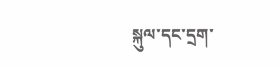སྐུལ་དང་དྲག་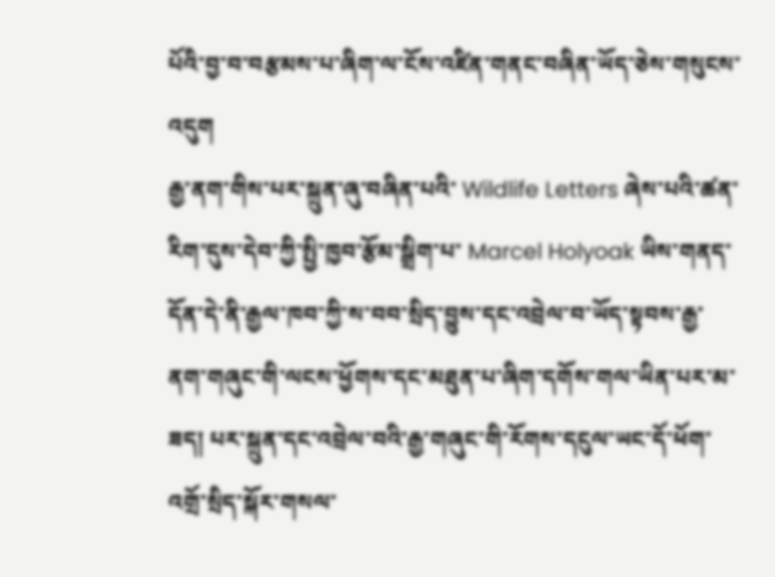པོའི་བྱ་བ་བརྩམས་པ་ཞིག་ལ་ངོས་འཛིན་གནང་བཞིན་ཡོད་ཅེས་གསུངས་འདུག
རྒྱ་ནག་གིས་པར་སྐྲུན་ཞུ་བཞིན་པའི་ Wildlife Letters ཞེས་པའི་ཚན་རིག་དུས་དེབ་ཀྱི་སྤྱི་ཁྱབ་རྩོམ་སྒྲིག་པ་ Marcel Holyoak ཡིས་གནད་དོན་དེ་ནི་རྒྱལ་ཁབ་ཀྱི་ས་བབ་སྲིད་བྱུས་དང་འབྲེལ་བ་ཡོད་སྟབས་རྒྱ་ནག་གཞུང་གི་ལངས་ཕྱོགས་དང་མཐུན་པ་ཞིག་དགོས་གལ་ཡིན་པར་མ་ཟད། པར་སྐྲུན་དང་འབྲེལ་བའི་རྒྱ་གཞུང་གི་རོགས་དངུལ་ཡང་དོ་ཕོག་འགྲོ་སྲིད་སྐོར་གསལ་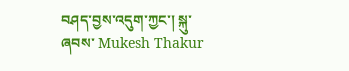བཤད་བྱས་འདུག་ཀྱང་། སྐུ་ཞབས་ Mukesh Thakur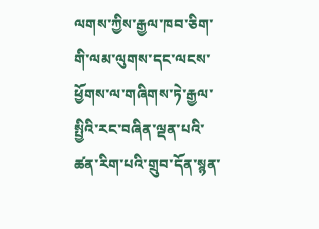ལགས་ཀྱིས་རྒྱལ་ཁབ་ཅིག་གི་ལམ་ལུགས་དང་ལངས་ཕྱོགས་ལ་གཞིགས་ཏེ་རྒྱལ་སྤྱིའི་རང་བཞིན་ལྡན་པའི་ཚན་རིག་པའི་གྲུབ་དོན་སྙན་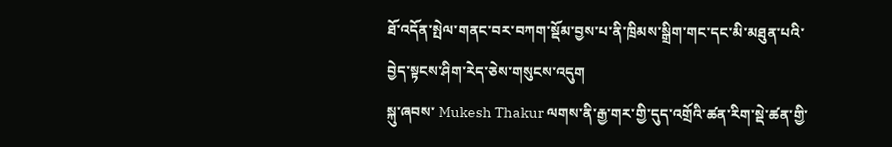ཐོ་འདོན་སྤེལ་གནང་བར་བཀག་སྡོམ་བྱས་པ་ནི་ཁྲིམས་སྒྲིག་གང་དང་མི་མཐུན་པའི་བྱེད་སྟངས་ཤིག་རེད་ཅེས་གསུངས་འདུག
སྐུ་ཞབས་ Mukesh Thakur ལགས་ནི་རྒྱ་གར་གྱི་དུད་འགྲོའི་ཚན་རིག་སྡེ་ཚན་གྱི་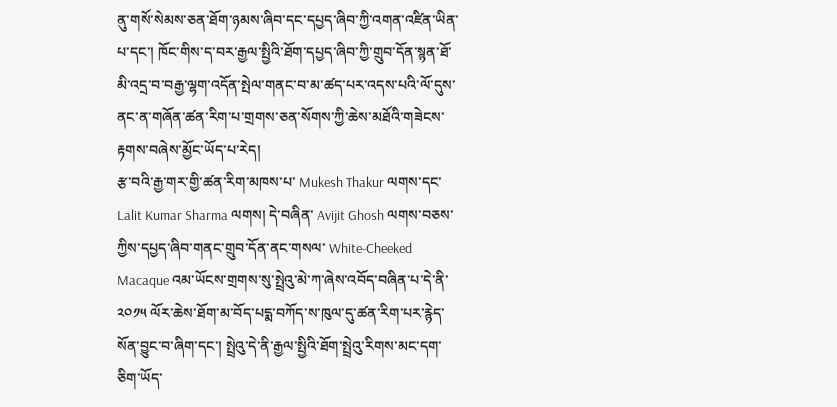ནུ་གསོ་སེམས་ཅན་ཐོག་ཉམས་ཞིབ་དང་དཔྱད་ཞིབ་ཀྱི་འགན་འཛིན་ཡིན་པ་དང་། ཁོང་གིས་ད་བར་རྒྱལ་སྤྱིའི་ཐོག་དཔྱད་ཞིབ་ཀྱི་གྲུབ་དོན་སྙན་ཐོ་མི་འདྲ་བ་བརྒྱ་ལྷག་འདོན་སྤེལ་གནང་བ་མ་ཚད་པར་འདས་པའི་ལོ་དུས་ནང་ན་གཞོན་ཚན་རིག་པ་གྲགས་ཅན་སོགས་ཀྱི་ཆེས་མཐོའི་གཟེངས་རྟགས་བཞེས་མྱོང་ཡོད་པ་རེད།
རྩ་བའི་རྒྱ་གར་གྱི་ཚན་རིག་མཁས་པ་ Mukesh Thakur ལགས་དང་ Lalit Kumar Sharma ལགས། དེ་བཞིན་ Avijit Ghosh ལགས་བཅས་ཀྱིས་དཔྱད་ཞིབ་གནང་གྲུབ་དོན་ནང་གསལ་ White-Cheeked Macaque འམ་ཡོངས་གྲགས་སུ་སྤྲེའུ་མེ་ཀ་ཞེས་འབོད་བཞིན་པ་དེ་ནི་ ༢༠༡༥ ལོར་ཆེས་ཐོག་མ་བོད་པདྨ་བཀོད་ས་ཁུལ་དུ་ཚན་རིག་པར་རྙེད་སོན་བྱུང་བ་ཞིག་དང་། སྤྲེའུ་དེ་ནི་རྒྱལ་སྤྱིའི་ཐོག་སྤྲེའུ་རིགས་མང་དག་ཅིག་ཡོད་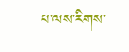པ་ལས་རིགས་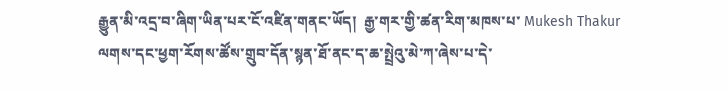རྒྱུན་མི་འདྲ་བ་ཞིག་ཡིན་པར་ངོ་འཛིན་གནང་ཡོད།  རྒྱ་གར་གྱི་ཚན་རིག་མཁས་པ་ Mukesh Thakur ལགས་དང་ཕྱག་རོགས་ཚོས་གྲུབ་དོན་སྙན་ཐོ་ནང་ད་ཆ་སྤྲེའུ་མེ་ཀ་ཞེས་པ་དེ་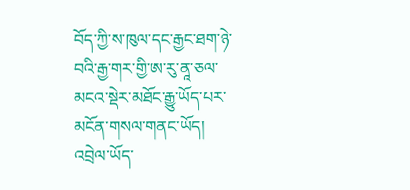བོད་ཀྱི་ས་ཁུལ་དང་རྒྱང་ཐག་ཉེ་བའི་རྒྱ་གར་གྱི་ཨ་རུ་ནཱ་ཅལ་མངའ་སྡེར་མཐོང་རྒྱུ་ཡོད་པར་མངོན་གསལ་གནང་ཡོད།
འབྲེལ་ཡོད་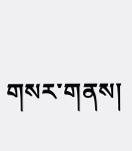གསར་གནས།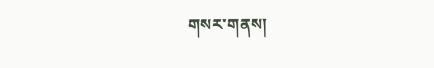གསར་གནས།